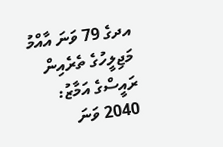އދގެ 79 ވަނަ އާއްމު މަޖިލީހުގެ ތެރެއިން
ރައީސްގެ އަމާޒު: 2040 ވަނަ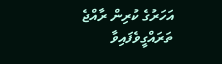އަހަރުގެ ކުރިން ރާއްޖެ ތަރައްގީވެފައިވާ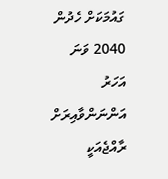ގައުމަކަށް ހެދުން
2040 ވަނަ އަހަރު އަންނަންވާއިރަށް ރާއްޖެއަކީ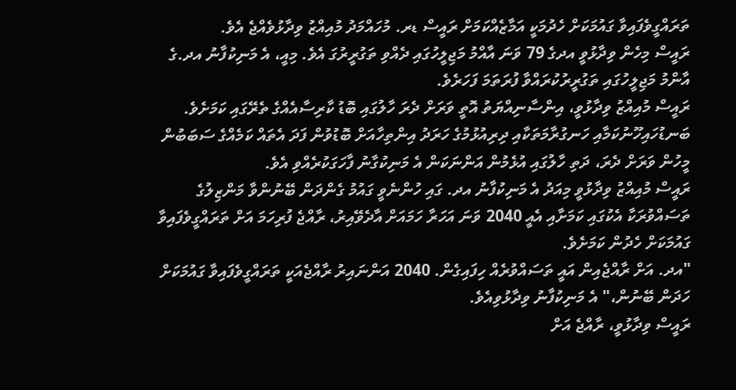ތަރައްގީވެފައިވާ ގައުމަކަށް ހެދުމަކީ އަމާޒެއްކަމަށް ރައީސް ޑރ. މުހައްމަދު މުއިއްޒު ވިދާޅުވެއްޖެ އެވެ.
ރައީސް މިހެން ވިދާޅުވީ އދގެ 79 ވަނަ އާއްމު މަޖިލީހުގައި ދެއްވި ތަގުރީރުގަ އެވެ. މިއީ، އެ މަނިކުފާނު އދ.ގެ އާންމު މަޖިލީހުގައި ތަގުރީރުކުރައްވާ ފުރަތަމަ ފަހަރެވެ.
ރައީސް މުއިއްޒު ވިދާޅުވީ، އިންސާނިއްޔަތު އޮތީ ވަރަށް ދެރަ ހާލުގައި ބޮޑު ކާރިސާއެއްގެ ތެރޭގައި ކަމަށެވެ. ބަނޑުހައިހޫނުކަމާއި ހަނގުރާމަތަކާއި ދިރިއުޅުމުގެ ހަރަދު އިންތިހާއަށް ބޮޑުވުން ފަދަ އެތައް ކަމެއްގެ ސަބަބުން މީހުން ވަރަށް ދެރަ، ދަތި ހާލުގައި އުޅެމުން އަންނަކަން އެ މަނިކުގާނު ފާހަގަކުރެއްވި އެވެ.
ރައީސް މުއިއްޒު ވިދާޅުވީ މިއަދު އެ މަނިކުފާނު އދ. ގައި ހުންނެވީ ގައުމު ގެންދަން ބޭނުންވާ މަންޒިލުގެ ތަސައްވުރަކާ އެކުގައި ކަމަށާއި އެއީ 2040 ވަނަ އަހަރާ ހަމައަށް އާދެވޭއިރު، ރާއްޖެ ފުރިހަމަ އަށް ތަރައްގީވެފައިވާ ގައުމަކަށް ހެދުން ކަމަށެވެ.
"އދ. އަށް ރާއްޖެއިން އައީ ތަސައްވުރެއް ހިފައިގެން. 2040 އަންނައިރު ރާއްޖެއަކީ ތަރައްގީވެފައިވާ ގައުމަކަށް ހަދަން ބޭނުން،" އެ މަނިކުފާނު ވިދާޅުވިއެވެ.
ރައީސް ވިދާޅުވީ، ރާއްޖެ އަށް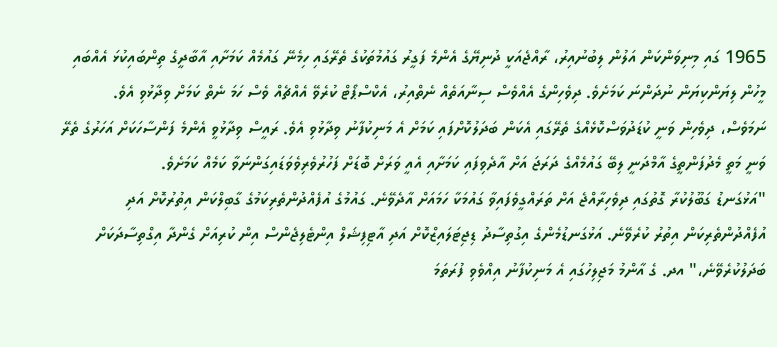1965 ގައި މިނިވަންކަން އަލުން ލިބުނުއިރު، ރާއްޖެއަކީ ދުނިޔޭގެ އެންމެ ފަގީރު ގައުމުތަކުގެ ތެރޭގައި ހިމެނޭ ގައުމެއް ކަމަށާއި އާބާދީގެ ތިންބައިކުޅަ އެއްބައި މީހުން ލިޔަންކިޔަން ނުދަންނަ ކަމަށެވެ. ދިވެހިންގެ އެއްވެސް ސިނާއަތެއް ނެތްއިރު، އެކްސްޕޯޓް ކުރެވޭ އެއްޗެއް ވެސް ހަމަ ނެތް ކަމަށް ވިދާޅުވި އެވެ.
ނަމަވެސް، ދިވެހިން ވަނީ ކުޑަދުވަސްކޮޅެއްގެ ތެރޭގައި އެކަން ބަދަލުކޮށްފައި ކަމަށް އެ މަނިކުފާނު ވިދާޅުވި އެވެ. ރައީސް ވިދާޅުވީ އެންމެ ފަންސާހަކަށް އަހަރުގެ ތެރޭ ވަނީ މަތީ މެދުފަންތީގެ އާމްދަނީ ލިބޭ ގައުމެއްގެ ދަރަޖަ އަށް އާދެވިފައި ކަމަށާއި އެއީ ވަރަށް ބޮޑަށް ފަހުރުވެރިވެވަޑައިގަންނަވާ ކަމެއް ކަމަށެވެ.
"އަޅުގަނޑު ގަބޫލުކުރާ ގޮތުގައި ދިވެހިރާއްޖެ އަށް ތަރައްގީވެފައިވާ ގައުމަކާ ހަމައަށް އާދެވޭނެ. ގައުމުގެ އުފެއްދުންތެރިކަމުގެ ގާބިލްކަން އިތުރުކޮށް އަދި އުފެއްދުންތެރިކަން އިތުރު ކުރެވޭނެ. އަޅުގަނޑުމެންގެ އިގުތިސާދު ޑިޖިޓަލައިޒްކޮށް އަދި އާޓިފިޝަލް އިންޓެލިޖެންސް އިން ކުރިއަށް ގެންދާ އިގްތިސާދަކަށް ބަދަލުކުރެވޭނެ،" އދ. ގެ އާންމު މަޖިލިހުގައި އެ މަނިކުފާނު އިއްވެވި ފުރަތަމަ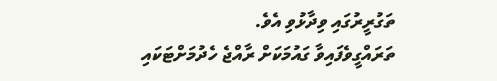ތަގުރީރުގައި ވިދާޅުވި އެވެ.
ތަރައްގީވެފައިވާ ގައުމަކަށް ރާއްޖެ ހެދުމަށްޓަކައި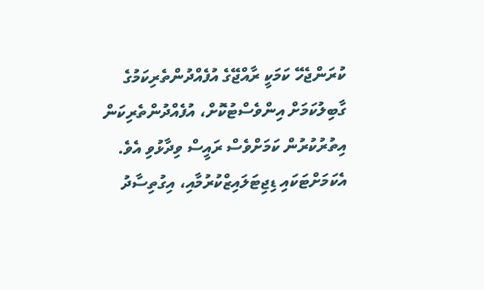ކުރަންޖެހޭ ކަމަކީ ރާއްޖޭގެ އުފެއްދުންތެރިކަމުގެ ގާބިލުކަމަށް އިންވެސްޓުކޮށް، އުފެއްދުންތެރިކަން އިތުރުކުރުން ކަމަށްވެސް ރައީސް ވިދާޅުވި އެވެ. އެކަމަށްޓަކައި ޑިޖިޓަލައިޒްކުރުމާއި، އިގުތިސާދު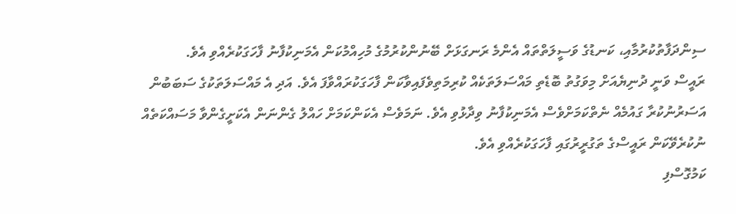ސިންދަފާތުކުރުމާއި، ކަނޑުގެ ވަސީލަތްތައް އެންމެ ރަނގަޅަށް ބޭނުންކުރުމުގެ މުހިއްމުކަން އެމަނިކުފާނު ފާހަގަކުރެއްވި އެވެ.
ރައީސް ވަނީ ދުނިޔެއަށް މިވަގުތު ބޮޑެތި މައްސަލަތަކެއް ކުރިމަތިވެފައިވާކަން ފާހަގަކުރައްވާފަ އެވެ. އަދި އެ މައްސަލަތަކުގެ ސަބަބުން އަސަރުނުކުރާ ގައުމެއް ނެތްކަމަށްވެސް އެމަނިކުފާނު ވިދާޅުވި އެވެ. ނަމަވެސް އެކަންކަމަށް ހައްލު ގެންނަން އެކަށީގެންވާ މަސައްކަތެއް ނުކުރެވޭކަން ރައީސްގެ ތަގުރީރުގައި ފާހަގަކުރެއްވި އެވެ.
ކަމުގޮސްފި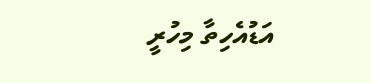އަޑުއެހިތާ މިހުރީ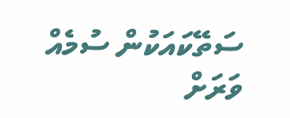ސަތޭކައަކުން ސުމެއް
ވަރަށް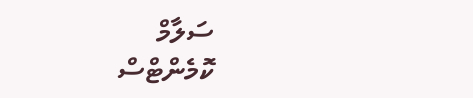ސަލާމް
ކޮމެންޓްސް